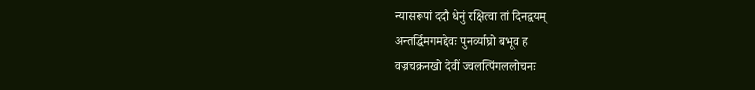न्यासरूपां ददौ धेनुं रक्षित्वा तां दिनद्वयम्
अन्तर्द्धिमगमद्देवः पुनर्व्याघ्रो बभूव ह
वज्रचक्रनखो देवीं ज्वलत्पिंगललोचनः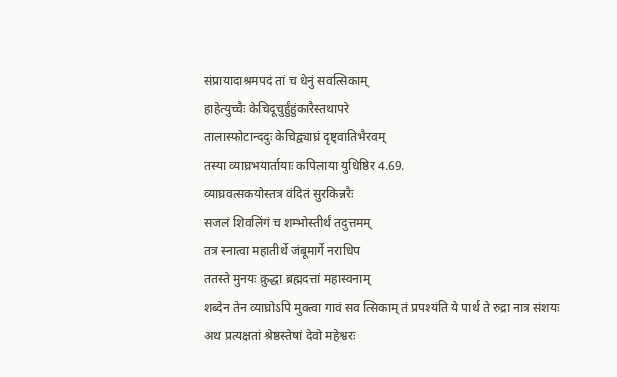संप्रायादाश्रमपदं तां च धेनुं सवत्सिकाम्
हाहेत्युच्चैः केचिदूचुर्हुंहुंकारैस्तथापरे
तालास्फोटान्ददुः केचिद्व्याघ्रं दृष्ट्वातिभैरवम्
तस्या व्याघ्रभयार्तायाः कपिलाया युधिष्ठिर 4.69.
व्याघ्रवत्सकयोस्तत्र वंदितं सुरकिन्नरैः
सजलं शिवलिंगं च शम्भोस्तीर्थं तदुत्तमम्
तत्र स्नात्वा महातीर्थे जंबूमार्गे नराधिप
ततस्ते मुनयः क्रुद्धा ब्रह्मदत्तां महास्वनाम्
शब्देन तेन व्याघ्रोऽपि मुक्त्वा गावं सव त्सिकाम् तं प्रपश्यंति ये पार्थ ते रुद्रा नात्र संशयः
अथ प्रत्यक्षतां श्रेष्ठस्तेषां देवो महेश्वरः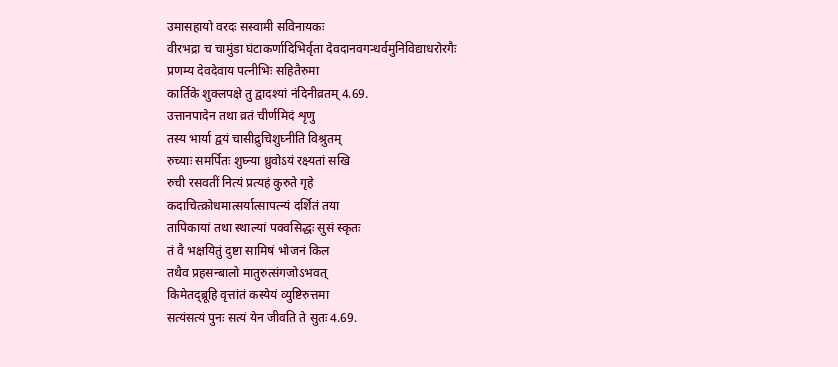उमासहायो वरदः सस्वामी सविनायकः
वीरभद्रा च चामुंडा घंटाकर्णादिभिर्वृता देवदानवगन्धर्वमुनिविद्याधरोरगैः
प्रणम्य देवदेवाय पत्नीभिः सहितैरुमा
कार्तिके शुक्लपक्षे तु द्वादश्यां नंदिनीव्रतम् 4.69.
उत्तानपादेन तथा व्रतं चीर्णमिदं शृणु
तस्य भार्या द्वयं चासीद्रुचिशुघ्नीति विश्रुतम्
रुच्याः समर्पितः शुघ्न्या ध्रुवोऽयं रक्ष्यतां सखि
रुची रसवतीं नित्यं प्रत्यहं कुरुते गृहे
कदाचित्क्रोधमात्सर्यात्सापत्न्यं दर्शितं तया
तापिकायां तथा स्थाल्यां पक्वसिद्धः सुसं स्कृतः
तं वै भक्षयितुं दुष्टा सामिषं भोजनं किल
तथैव प्रहसन्बालो मातुरुत्संगजोऽभवत्
किमेतद्ब्रूहि वृत्तांतं कस्येयं व्युष्टिरुत्तमा
सत्यंसत्यं पुनः सत्यं येन जीवति ते सुतः 4.69.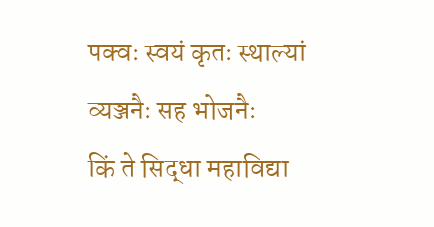पक्वः स्वयं कृतः स्थाल्यां व्यञ्जनैः सह भोजनैः
किं ते सिद्धा महाविद्या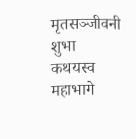मृतसञ्जीवनी शुभा
कथयस्व महाभागे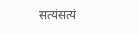सत्यंसत्यं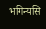भगिन्यसि